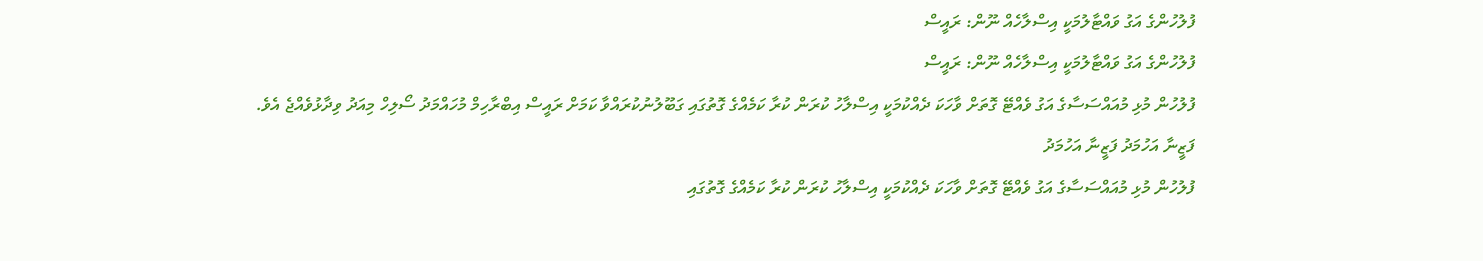ފުލުހުންގެ އަގު ވައްޓާލުމަކީ އިސްލާހެއް ނޫން: ރައީސް
ފުލުހުންގެ އަގު ވައްޓާލުމަކީ އިސްލާހެއް ނޫން: ރައީސް
ފުލުހުން މުޅި މުއައްސަސާގެ އަގު ވެއްޓޭ ގޮތަށް ވާހަކަ ދެއްކުމަކީ އިސްލާހު ކުރަން ކުރާ ކަމެއްގެ ގޮތުގައި ގަބޫލުނުކުރައްވާ ކަމަށް ރައީސް އިބްރާހިމް މުހައްމަދު ސޯލިހް މިއަދު ވިދާޅުވެއްޖެ އެވެ.
ފަޒީނާ އަހުމަދު ފަޒީނާ އަހުމަދު
ފުލުހުން މުޅި މުއައްސަސާގެ އަގު ވެއްޓޭ ގޮތަށް ވާހަކަ ދެއްކުމަކީ އިސްލާހު ކުރަން ކުރާ ކަމެއްގެ ގޮތުގައި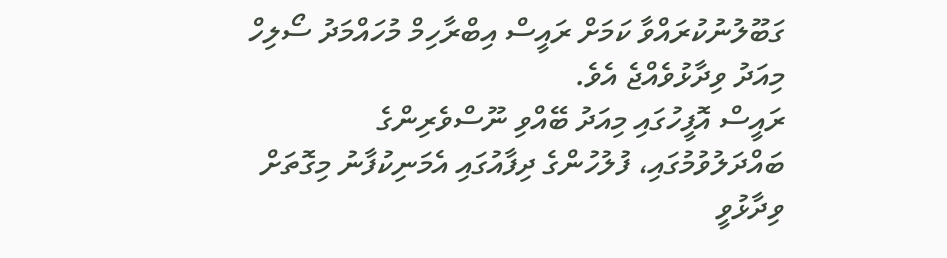ގަބޫލުނުކުރައްވާ ކަމަށް ރައީސް އިބްރާހިމް މުހައްމަދު ސޯލިހް މިއަދު ވިދާޅުވެއްޖެ އެވެ.
ރައީސް އޮފީހުގައި މިއަދު ބޭއްވި ނޫސްވެރިންގެ ބައްދަލުވުމުގައި، ފުލުހުންގެ ދިފާއުގައި އެމަނިކުފާނު މިގޮތަށް ވިދާޅުވީ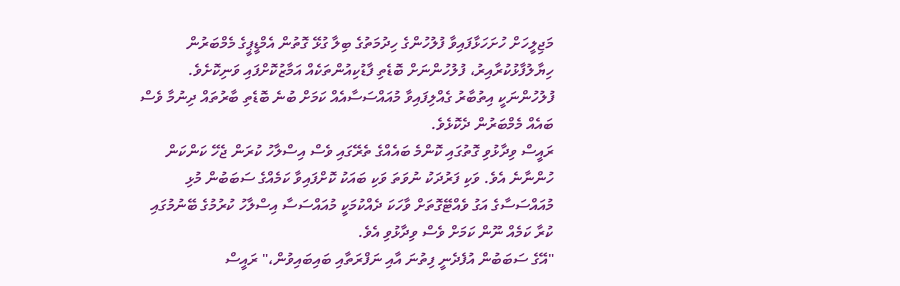މަޖިލީހަށް ހުށަހަޅާފައިވާ ފުލުހުންގެ ހިދުމަތުގެ ބިލާ ގުޅޭ ގޮތުން އެމްޑީޕީގެ މެމްބަރުން ހިޔާލުފާޅުކުރާއިރު، ފުލުހުންނަށް ބޮޑެތި ފާޑުކިއުންތަކެއް އަމާޒުކޮށްފައި ވަނިކޮށެވެ.
ފުލުހުންނަކީ އިތުބާރު ގެއްލިފައިވާ މުއައްސަސާއެއް ކަމަށް ބުނެ ބޮޑެތި ބާރުތައް ދިނުމާ ވެސް ބައެއް މެމްބަރުން ދެކޮޅެވެ.
ރައީސް ވިދާޅުވި ގޮތުގައި ކޮންމެ ބައެއްގެ ތެރޭގައި ވެސް އިސްލާހު ކުރަން ޖެހޭ ކަންކަން ހުންނާނެ އެވެ. ވަކި ފަރުދަކު ނުވަތަ ވަކި ބައަކު ކޮށްފައިވާ ކަމެއްގެ ސަބަބުން މުޅި މުއައްސަސާގެ އަގު ވެއްޓޭގޮތަށް ވާހަކަ ދެއްކުމަކީ މުއައްސަސާ އިސްލާހު ކުރުމުގެ ބޭނުމުގައި ކުރާ ކަމެއް ނޫން ކަމަށް ވެސް ވިދާޅުވި އެވެ.
"އޭގެ ސަބަބުން އުފެދެނީ ފިތުނަ އާއި ނަފްރަތާއި ބައިބައިވުން،" ރައީސް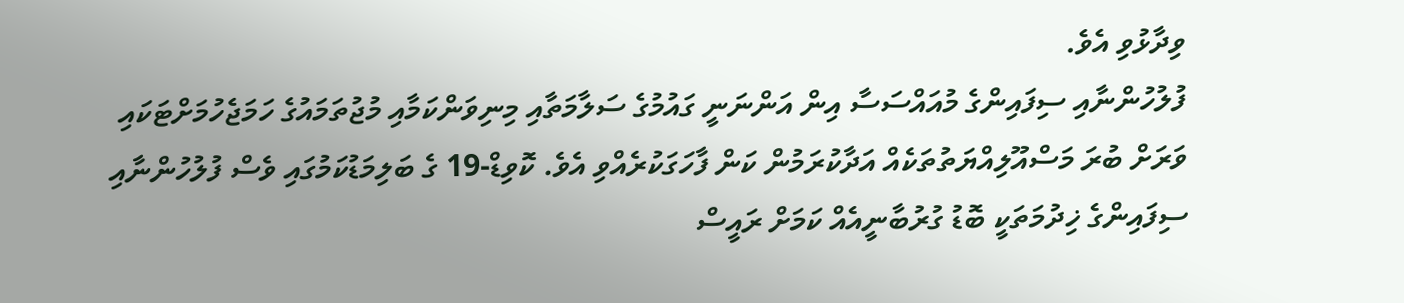ވިދާޅުވި އެވެ.
ފުލުހުންނާއި ސިފައިންގެ މުއައްސަސާ އިން އަންނަނީ ގައުމުގެ ސަލާމަތާއި މިނިވަންކަމާއި މުޖުތަމައުގެ ހަމަޖެހުމަށްޓަކައި ވަރަށް ބުރަ މަސްއޫލިއްޔަތުތަކެއް އަދާކުރަމުން ކަން ފާހަގަކުރެއްވި އެވެ. ކޮވިޑް-19 ގެ ބަލިމަޑުކަމުގައި ވެސް ފުލުހުންނާއި ސިފައިންގެ ޚިދުމަތަކީ ބޮޑު ގުރުބާނީއެއް ކަމަށް ރައީސް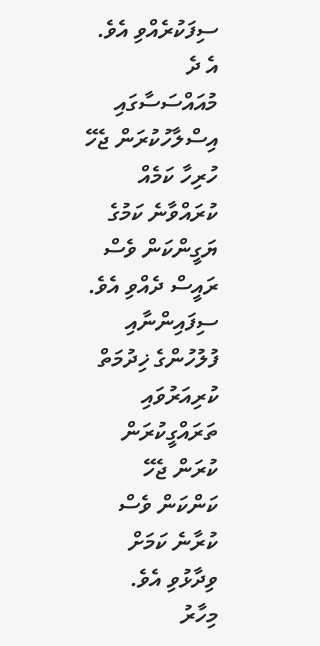ސިފަކުރެއްވި އެވެ.
އެ ދެ މުއައްސަސާގައި އިސްލާހުކުރަން ޖެހޭ ހުރިހާ ކަމެއް ކުރައްވާނެ ކަމުގެ ޔަގީންކަން ވެސް ރައީސް ދެއްވި އެވެ. ސިފައިންނާއި ފުލުހުންގެ ޚިދުމަތް ކުރިއަރުވައި ތަރައްގީކުރަން ކުރަން ޖެހޭ ކަންކަން ވެސް ކުރާނެ ކަމަށް ވިދާޅުވި އެވެ.
މިހާރު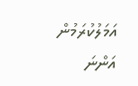އަމަލުކުރަމުން އަންނަ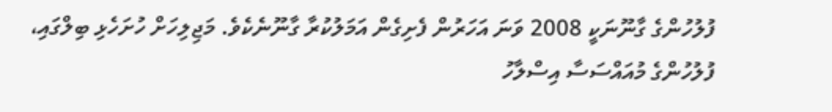ފުލުހުންގެ ގާނޫނަކީ 2008 ވަނަ އަހަރުން ފެށިގެން އަމަލުކުރާ ގާނޫނެކެވެ. މަޖިލިހަށް ހުށަހެޅި ބިލްގައި، ފުލުހުންގެ މުއައްސަސާ އިސްލާހު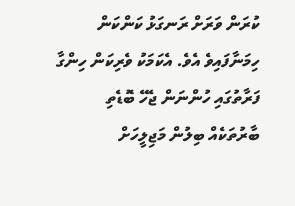ކުރަން ވަރަށް ރަނގަޅު ކަންކަން ހިމަނާފައިވެ އެވެ. އެކަމަކު ވެރިކަން ހިންގާ ފަރާތުގައި ހުންނަން ޖެހޭ ބޮޑެތި ބާރުތަކެއް ބިލުން މަޖިލީހަށް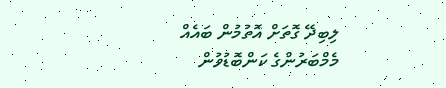ލިބިދޭ ގޮތަށް އޮތުމުން ބައެއް މެމްބަރުންގެ ކަންބޮޑުވުން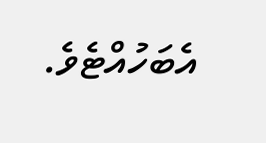އެބަހުއްޓެވެ.